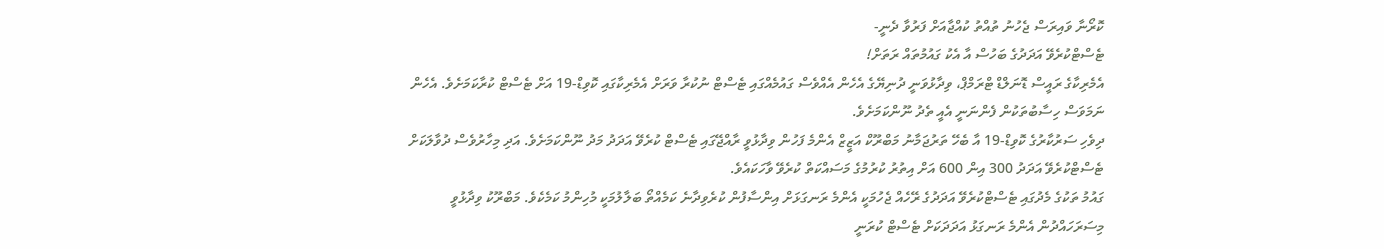ކޮރޯނާ ވައިރަސް ޖެހުނު ތުއްތު ކުއްޖާއަށް ފަރުވާ ދެނީ-
ޓެސްޓްކުރެވޭ އަދަދުގެ ބަހުސް އާ އެކު ގައުމުތައް ރަތަށް!
އެމެރިކާގެ ރައީސް ޑޮނަލްޑް ޓްރަމްޕް، ވިދާޅުވަނީ ދުނިޔޭގެ އެހެން އެއްވެސް ގައުމެއްގައި ޓެސްޓް ނުކުރާ ވަރަށް އެމެރިކާގައި ކޮވިޑް-19 އަށް ޓެސްޓް ކުރާކަމަށެވެ. އެހެން ނަމަވަސް ހިސާބުތަކުން ފެންނަނީ އެއީ ތެދު ނޫންކަމަށެވެ.
ދިވެހި ސަރުކާރުގެ ކޮވިޑް-19 އާ ބެހޭ ތަރުޖަމާނު މަބްރޫކް އަޒީޒް އެންމެ ފަހުން ވިދާޅުވީ ރާއްޖޭގައި ޓެސްޓް ކުރެވޭ އަދަދު މަދު ނޫންކަމަށެވެ. އަދި މިހާރުވެސް ދުވާލަކަށް ޓެސްޓްކުރެވޭ އަދަދު 300 އިން 600 އަށް އިތުރު ކުރުމުގެ މަސައްކަތް ކުރެވޭ ވާހަކައެވެ.
ގައުމު ތަކުގެ މެދުގައި ޓެސްޓްކުރެވޭ އަދަދުގެ ރޭހެއް ޖެހުމަކީ އެންމެ ރަނގަޅަށް އިންސާފުން ކުރެވިދާނެ ކަމެއްތޯ ބަލާލުމަކީ މުހިންމު ކަމެކެވެ. މަބްރޫކު ވިދާޅުވީ މިސަރަހައްދުން އެންމެ ރަނގަޅު އަދަދަކަށް ޓެސްޓް ކުރަނީ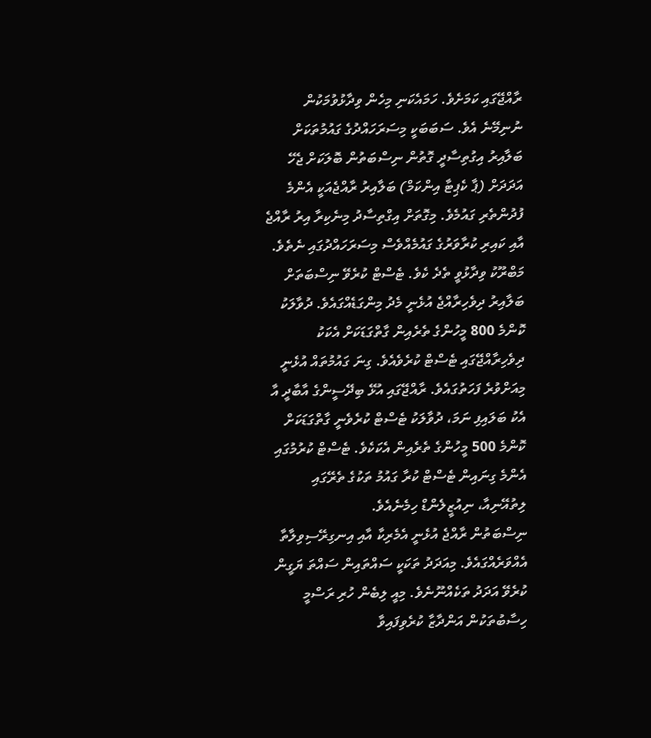ރާއްޖޭގައި ކަމަށެވެ. ހަމައެކަނި މިހެން ވިދާޅުވުމަކުން ނުނިމޭނެ އެވެ. ސަބަބަކީ މިސަރަހައްދުގެ ގައުމުތަކަށް ބަލާއިރު އިގުތިސާދީ ގޮތުން ނިސްބަތުން ބޮލަކަށް ޖެހޭ އަދަދަށް (ޕާ ކެޕިޓާ އިންކަމް) ބަލާއިރު ރާއްޖެއަކީ އެންމެ ފުދުންތެރި ގައުމެވެ. މިގޮތަށް އިގްތިސާދު މިނެކިރާ އިރު ރާއްޖެ އާއި ކައިރި ކުރާވަރުގެ ގައުމެއްވެސް މިސަރަހައްދުގައި ނެތެވެ.
މަބްރޫކު ވިދާޅުވީ ތެދެ ކެވެ. ޓެސްޓް ކުރެވޭ ނިސްބަތަށް ބަލާއިރު ދިވެހިރާއްޖެ އުޅެނީ މެދު މިންގަޑެއްގައެވެ. ދުވާލަކު ކޮންމެ 800 މީހުންގެ ތެރެއިން ގާތްގަޑަކަށް އެކަކު ދިވެހިރާއްޖޭގައި ޓެސްޓް ކުރެވެއެވެ. ގިނަ ގައުމުތައް އުޅެނީ މިއަށްވުރެ ފަހަތުގައެވެ. ރާއްޖޭގައި އުޅޭ ބިދޭސީންގެ އާބާދީ އާ އެކު ބަލައިފި ނަމަ، ދުވާލަކު ޓެސްޓް ކުރެވެނީ ގާތްގަޑަކަށް ކޮންމެ 500 މީހުންގެ ތެރެއިން އެކަކެވެ. ޓެސްޓް ކުރުމުގައި އެންމެ ގިނައިން ޓެސްޓް ކުރާ ގައުމު ތަކުގެ ތެރޭގައި ލިތުއޭނިއާ، ނިއުޒީލެންޑް ހިމެނެއެވެ.
ނިސްބަތުން ރާއްޖެ އުޅެނީ އެމެރިކާ އާއި އިނގިރޭސިވިލާތާ އެއްވަރެއްގައެވެ. މިއަދަދު ތަކަކީ ސައްތައިން ސައްތަ ޔަގީން ކުރެވޭ އަދަދު ތަކެއްނޫނެވެ. މިއީ ލިބެން ހުރި ރަސްމީ ހިސާބުތަކުން އަންދާޒާ ކުރެވިފައިވާ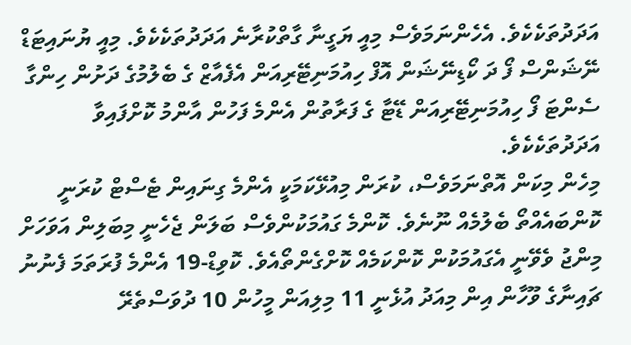އަދަދުތަކެކެވެ. އެހެންނަމަވެސް މިއީ ޔަގީނާ ގާތްކުރާނެ އަދަދުތަކެކެވެ. މިއީ ޔުނައިޓަޑް ނޭޝަންސް ފޯ ދަ ކޯޑިނޭޝަން އޮފް ހިއުމަނިޓޭރިއަން އެފެއާޒް ގެ ބެލުމުގެ ދަށުން ހިންގާ ސެންޓަ ފޯ ހިއުމަނިޓޭރިއަން ޑޭޓާ ގެ ފަރާތުން އެންމެ ފަހުން އާންމު ކޮށްފައިވާ އަދަދުތަކެކެވެ.
މިހެން މިކަން އޮތްނަމަވެސް، ކުރަން މިއުޅޭކަމަކީ އެންމެ ގިނައިން ޓެސްޓް ކުރަނީ ކޮންބައެއްތޯ ބެލުމެއް ނޫނެވެ. ކޮންމެ ގައުމަކުންވެސް ބަލަން ޖެހެނީ މިބަލިން އަވަހަށް މިންޖު ވެވޭނީ އެގައުމަކުން ކޮންކަމެއް ކޮށްގެންތޯއެވެ. ކޮވިޑް-19 އެންމެ ފުރަތަމަ ފެނުނު ޗައިނާގެ ވޫހާން އިން މިއަދު އުޅެނީ 11 މިލިއަން މީހުން 10 ދުވަސްތެރޭ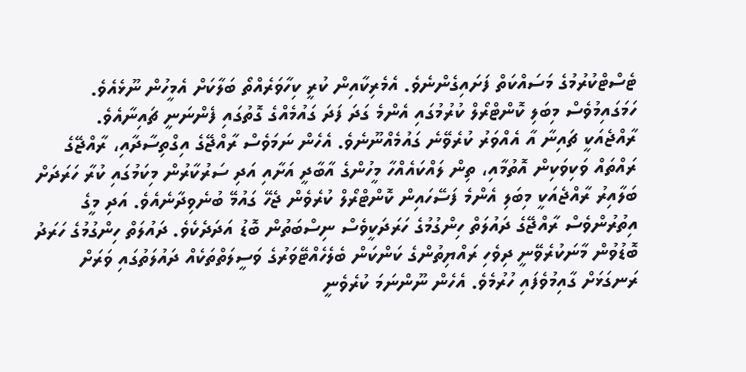ޓެސްޓްކުރުމުގެ މަސައްކަތް ފަށައިގެންނެވެ. އެމެރިކާއިން ކުރީ ކިހާވަރެއްތޯ ބަލާކަށް އެމީހުން ނޫޅެއެވެ. ހަމަގައިމުވެސް މިބަލި ކޮންޓްރޯލް ކުރުމުގައި އެންމެ ގަދަ ފަދަ ގައުމެއްގެ ގޮތުގައި ފެންނަނީ ޗައިނާއެވެ.
ރާއްޖެއަކީ ޗައިނާ އާ އެއްވަރު ކުރެވޭނެ ގައުމެއްނޫނެވެ. އެހެން ނަމަވެސް ރާއްޖޭގެ އިގްތިސާދާއި، ރާއްޖޭގެ ރައްތައް ވަކިވަކިން އޮތުމާއި، ތިން ލައްކައެއްހާ މީހުންގެ އާބާދީ އަށާއި އަދި ސަރުކާރުން މިކަމުގައި ކުރާ ހަރަދަށް ބަލާއިރު ރާއްޖެއަކީ މިބަލި އެންމެ ފަސޭހައިން ކޮންޓްރޯލް ކުރެވެން ޖެހޭ ގައުމޭ ބުނެވިދާނެއެވެ. އަދި މީގެ އިތުރުންވެސް ރާއްޖޭގެ ދައުލަތް ހިންގުމުގެ ހަރަދަކީވެސް ނިސްބަތުން ބޮޑު އަދަދެކެވެ. ދައުލަތް ހިންގުމުގެ ހަރަދު ބޮޑުވުން މާނަކުރެވޭނީ ދިވެހި ރައްޔިތުންގެ ކަންކަން ބެލެހެއްޓޭވަރުގެ ވަސީލަތްތަކެއް ދައުލަތުގައި ވަރަށް ރަނގަޅަށް ގާއިމުވެފައި ހުރުމެވެ. އެހެން ނޫންނަމަ ކުރެވެނީ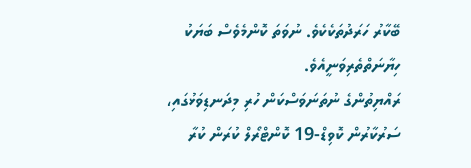ބޭކާރު ހަރަދުތަކެކެވެ. ނުވަތަ ކޮންމެވެސް ބަޔަކު ހިޔާނަތްތެރިވަނީއެވެ.
ރައްޔިތުންގެ ނުތަނަވަސްކަން ހުރި މިދަނޑިވަޅުގައި، ސަރުކާރުން ކޮވިޑް-19 ކޮންޓްރޯލް ކުރަން ކުރާ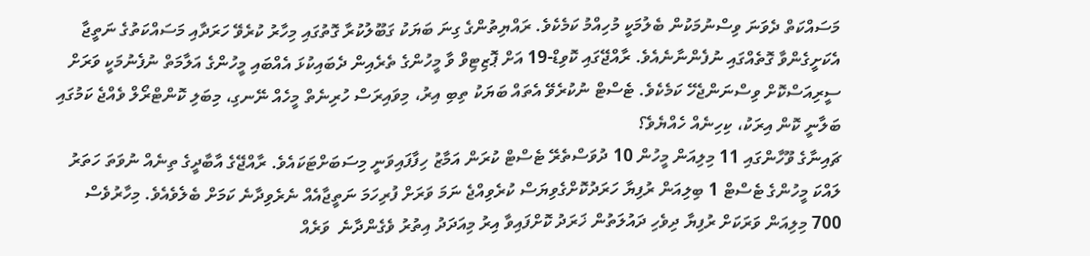މަސައްކަތް ދެވަނަ ވިސްނުމަކުން ބެލުމަކީ މުހިއްމު ކަމެކެވެ. ރައްޔިތުންގެ ގިނަ ބަޔަކު ގަބޫލުކުރާ ގޮތުގައި މިހާރު ކުރެވޭ ހަރަދާއި މަސައްކަތުގެ ނަތީޖާ އެކަށީގެންވާ ގޮތެއްގައި ނުފެންނާނެއެވެ. ރާއްޖޭގައި ކޮވިޑް-19 އަށް ޕޮޒިޓިވް ވާ މީހުންގެ ތެރެއިން ދެބައިކުޅަ އެއްބައި މީހުންގެ އަލާމަތް ނުފެނުމަކީ ވަރަށް ސީރިއަސްކޮށް ވިސްނަންޖެހޭ ކަމެކެވެ. ޓެސްޓް ނުކުރެވޭ އެތައް ބަޔަކު ތިބި އިރު، މިވައިރަސް ހުރިނެތް މީހެއް ނޭނގި، މިބަލި ކޮންޓްރޯލް ވެއްޖެ ކަމުގައި ބަލާނީ ކޮން އިރަކު، ކިހިނެއް ހެއްޔެވެ؟
ޗައިނާގެ ވޫހާންގައި 11 މިލިއަން މީހުން 10 ދުވަސްތެރޭ ޓެސްޓް ކުރަން އަމާޒު ހިފާފައިވަނީ މިސަބަށްޓަކައެވެ. ރާއްޖޭގެ އާބާދީގެ ތިނެއް ނުވަތަ ހަތަރު ލައްކަ މީހުންގެ ޓެސްޓް 1 ބިލިއަން ރުފިޔާ ހަރަދުކޮށްގެވިޔަސް ކުރެވިއްޖެ ނަމަ ވަރަށް ފުރިހަމަ ނަތީޖާއެއް ނެރެވިދާނެ ކަމަށް ބެލެވެއެވެ. މިހާރުވެސް 700 މިލިއަން ވަރަކަށް ރުފިޔާ ދިވެހި ދައުލަތުން ޚަރަދު ކޮށްފައިވާ އިރު މިއަދަދު އިތުރު ވެގެންދާނެ  ވަރެއް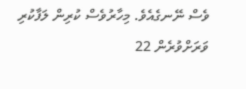ވެސް ނޭނގެއެވެ. މިހާރުވެސް ކުރިން ލަފާކުރި ވަރަށްވުރެން 22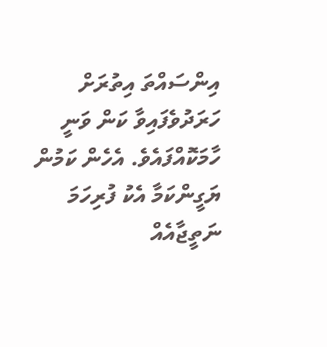އިންސައްތަ އިތުރަށް ހަރަދުވެފައިވާ ކަން ވަނީ ހާމަކޮއްފައެވެ. އެހެން ކަމުން ޔަގީންކަމާ އެކު ފުރިހަމަ ނަތީޖާއެއް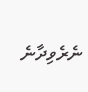ނެރެވިދާނެ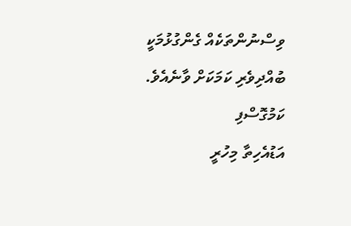ވިސްނުންތަކެއް ގެންގުޅުމަކީ ބުއްދިވެރި ކަމަކަށް ވާނެއެވެ.
ކަމުގޮސްފި
އަޑުއެހިތާ މިހުރީ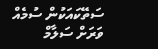ސަތޭކައަކުން ސުމެއް
ވަރަށް ސަލާމް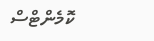ކޮމެންޓްސް